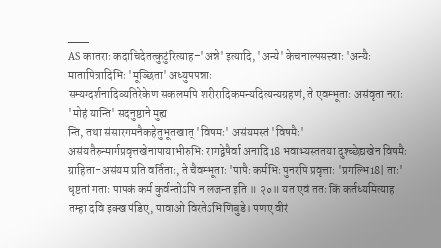___
AS कातराः कदाचिदेतत्कुटुंरित्याह–'अन्ने' इत्यादि, 'अन्ये' केचनाल्पसत्त्वाः 'अन्यैः मातापित्रादिभिः 'मूञ्छिता' अध्युपपन्नाः
सम्यग्दर्शनादिव्यतिरेकेण सकलमपि शरीरादिकमन्यदित्यन्यग्रहणं, ते एवम्भूताः असंवृता नराः 'मोहं यान्ति' सदनुष्ठाने मुह्य
न्ति, तथा संसारगमनैकहेतुभूतखात् 'विषमः' असंयमस्तं 'विषमैः' असंयतैरुन्मार्गप्रवृत्तखेनापायाभीरुभिः रागद्वेषैर्वा अनादि18 भवाभ्यस्ततया दुश्च्छेद्यखेन विषमैः ग्राहिता-असंयम प्रति वर्तिताः, ते चैवम्भूताः 'पापैः कर्मभिः पुनरपि प्रवृत्ताः 'प्रगल्भि18| ताः' धृष्टतां गताः पापकं कर्म कुर्वन्तोऽपि न लजन्त इति ॥ २०॥ यत एवं ततः किं कर्तध्यमित्याह
तम्हा दवि इक्ख पंडिए, पावाओ विरतेऽभिणिबुडे। पणए वीरं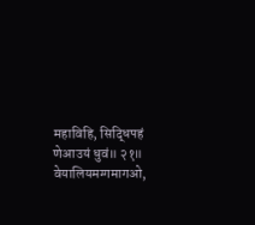महाविहि, सिद्धिपहं णेआउयं धुवं॥ २१॥ वेयालियमग्गमागओ,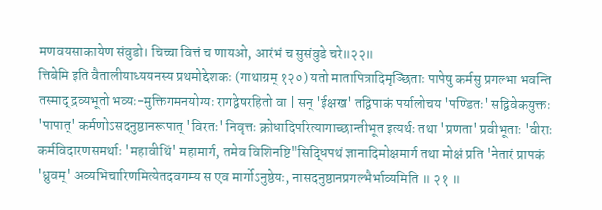मणवयसाकायेण संवुडो। चिच्चा वित्तं च णायओ, आरंभं च सुसंवुडे चरे॥२२॥
त्तिबेमि इति वैतालीयाध्ययनस्य प्रथमोद्देशकः (गाथाग्रम् १२०) यतो मातापित्रादिमृञ्छिताः पापेषु कर्मसु प्रगल्भा भवन्ति तस्माद् द्रव्यभूतो भव्यः-मुक्तिगमनयोग्यः रागद्वेषरहितो वा | सन् 'ईक्षख' तद्विपाकं पर्यालोचय 'पण्डितः' सद्विवेकयुक्तः 'पापात्' कर्मणोऽसदनुष्ठानरूपात् 'विरतः' निवृत्तः क्रोधादिपरित्यागाच्छान्तीभूत इत्यर्थः तथा 'प्रणता' प्रवीभूताः 'वीराः कर्मविदारणसमर्थाः 'महावीथिं' महामार्ग, तमेव विशिनष्टि"सिद्धिपथं ज्ञानादिमोक्षमार्ग तथा मोक्षं प्रति 'नेतारं प्रापकं 'ध्रुवम्' अव्यभिचारिणमित्येतदवगम्य स एव मार्गोऽनुष्ठेयः, नासदनुष्ठानप्रगल्भैर्भाव्यमिति ॥ २१ ॥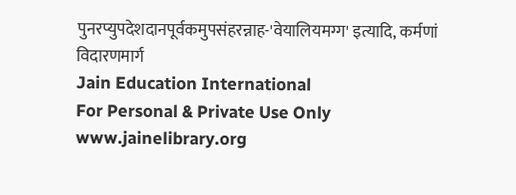पुनरप्युपदेशदानपूर्वकमुपसंहरन्नाह-'वेयालियमग्ग' इत्यादि, कर्मणां विदारणमार्ग
Jain Education International
For Personal & Private Use Only
www.jainelibrary.org